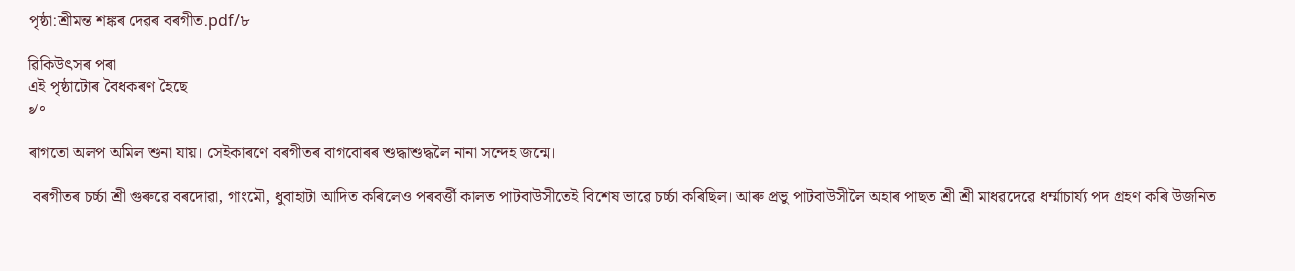পৃষ্ঠা:শ্ৰীমন্ত শঙ্কৰ দেৱৰ বৰগীত.pdf/৮

ৱিকিউৎসৰ পৰা
এই পৃষ্ঠাটোৰ বৈধকৰণ হৈছে
৶৹

ৰাগতো অলপ অমিল শুনা যায়। সেইকাৰণে বৰগীতৰ বাগবোৰৰ শুদ্ধাশুদ্ধলৈ নানা সন্দেহ জন্মে।

 বৰগীতৰ চৰ্চ্চা শ্ৰী গুৰুৱে বৰদোৱা, গাংমৌ, ধুবাহাটা আদিত কৰিলেও পৰবৰ্ত্তী কালত পাটবাউসীতেই বিশেষ ভাৱে চৰ্চ্চা কৰিছিল। আৰু প্ৰভু পাটবাউসীলৈ অহাৰ পাছত শ্ৰী শ্ৰী মাধৱদেৱে ধৰ্ম্মাচাৰ্য্য পদ গ্ৰহণ কৰি উজনিত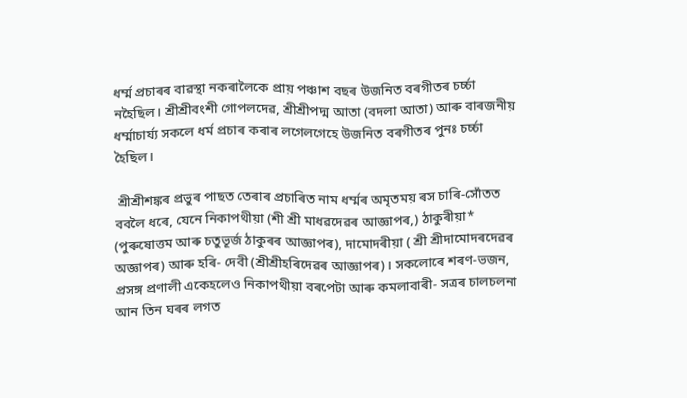ধৰ্ম্ম প্ৰচাৰৰ বাৱস্থা নকৰালৈকে প্ৰায় পঞ্চাশ বছৰ উজনিত বৰগীতৰ চৰ্চ্চা নহৈছিল। শ্ৰীশ্ৰীবংশী গোপলদেৱ, শ্ৰীশ্ৰীপদ্ম আতা (বদলা আতা) আৰু বাৰজনীয় ধৰ্ম্মাচাৰ্য্য সকলে ধৰ্ম প্ৰচাৰ কৰাৰ লগেলগেহে উজনিত বৰগীতৰ পুনঃ চৰ্চ্চা হৈছিল।

 শ্ৰীশ্ৰীশঙ্কৰ প্ৰভুৰ পাছত তেৰাৰ প্ৰচাৰিত নাম ধৰ্ম্মৰ অমৃতময় ৰস চাৰি-সোঁতত ববলৈ ধৰে, যেনে নিকাপথীয়া (শী শ্ৰী মাধৱদেৱৰ আজ্ঞাপৰ,) ঠাকুৰীয়া* (পুৰুষোত্তম আৰু চতুভূৰ্জ ঠাকুৰৰ আজ্ঞাপৰ), দামোদৰীয়া ( শ্ৰী শ্ৰীদামোদৰদেৱৰ অজ্ঞাপৰ) আৰু হৰি- দেবী (শ্ৰীশ্ৰীহৰিদেৱৰ আজ্ঞাপৰ)। সকলোৰে শৰণ-ভজন, প্ৰসঙ্গ প্ৰণালী একেহলেও নিকাপথীয়া বৰপেটা আৰু কমলাবাৰী- সত্ৰৰ চালচলনা আন তিন ঘৰৰ লগত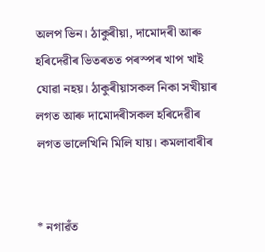অলপ ভিন। ঠাকুৰীয়া, দামোদৰী আৰু হৰিদেৱীৰ ভিতৰতত পৰস্পৰ খাপ খাই যোৱা নহয়। ঠাকুৰীয়াসকল নিকা সখীয়াৰ লগত আৰু দামোদৰীসকল হৰিদেৱীৰ লগত ভালেখিনি মিলি যায়। কমলাবাৰীৰ


* নগাৱঁত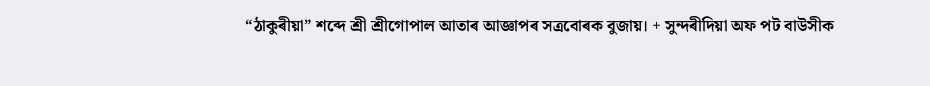“ঠাকুৰীয়া” শব্দে শ্ৰী শ্ৰীগোপাল আতাৰ আজ্ঞাপৰ সত্ৰবোৰক বুজায়। + সুন্দৰীদিয়া অফ পট বাউসীক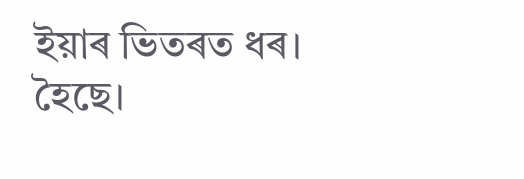ইয়াৰ ভিতৰত ধৰ। হৈছে।